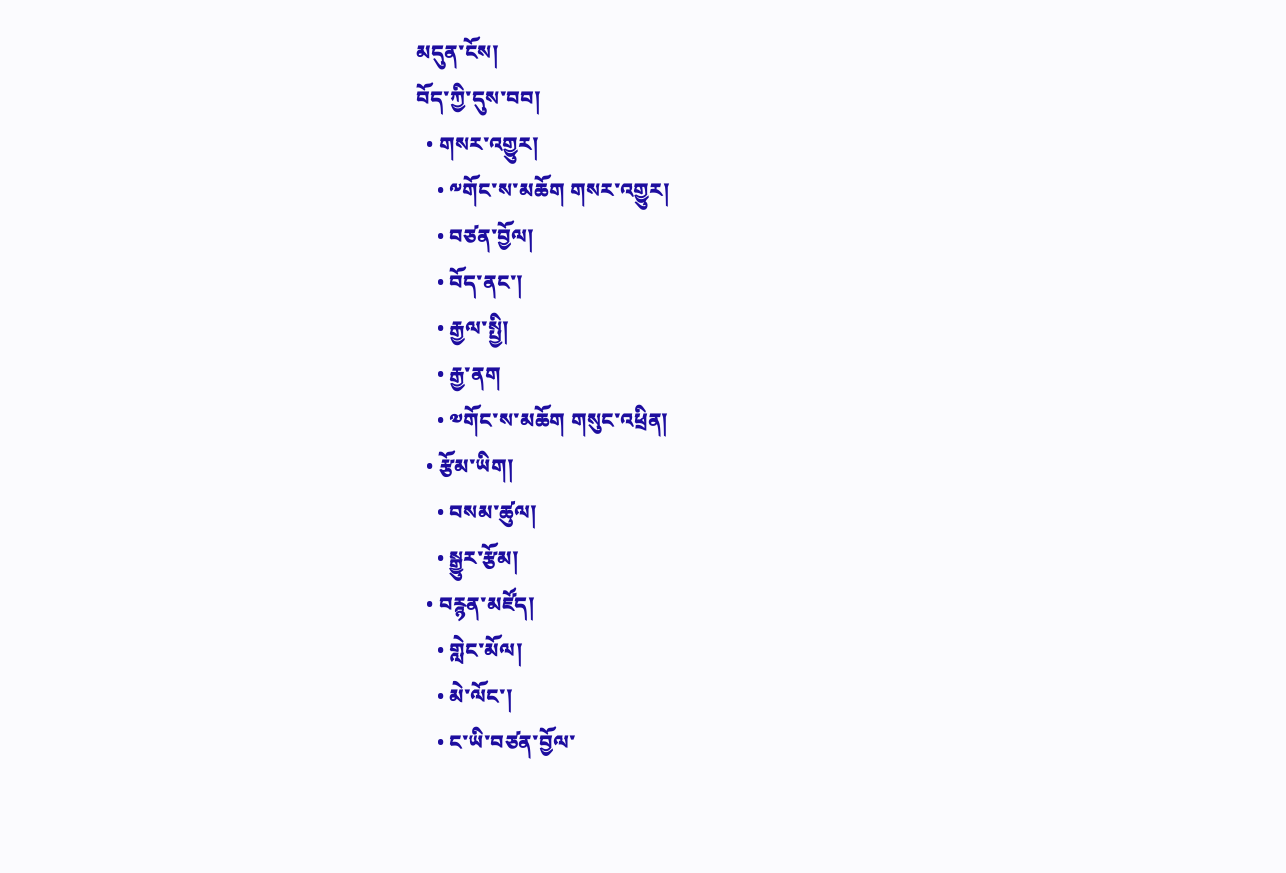མདུན་ངོས།
བོད་ཀྱི་དུས་བབ།
  • གསར་འགྱུར།
    • ༸གོང་ས་མཆོག གསར་འགྱུར།
    • བཙན་བྱོལ།
    • བོད་ནང་།
    • རྒྱལ་སྤྱི།
    • རྒྱ་ནག
    • ༧གོང་ས་མཆོག གསུང་འཕྲིན།
  • རྩོམ་ཡིག།
    • བསམ་ཚུལ།
    • སྒྱུར་རྩོམ།
  • བརྙན་མཛོད།
    • གླེང་མོལ།
    • མེ་ལོང་།
    • ང་ཡི་བཙན་བྱོལ་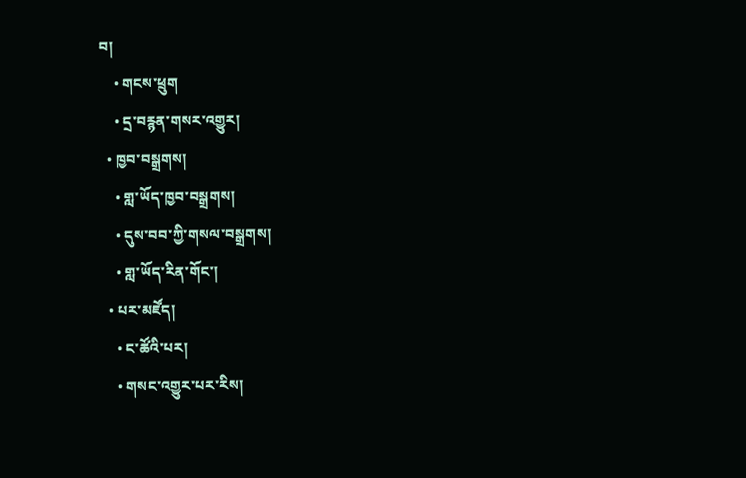བ།
    • གངས་ཕྲུག
    • དྲ་བརྙན་གསར་འགྱུར།
  • ཁྱབ་བསྒྲགས།
    • གླ་ཡོད་ཁྱབ་བསྒྲགས།
    • དུས་བབ་ཀྱི་གསལ་བསྒྲགས།
    • གླ་ཡོད་རིན་གོང་།
  • པར་མཛོད།
    • ང་ཚོའི་པར།
    • གསང་འགྱུར་པར་རིས།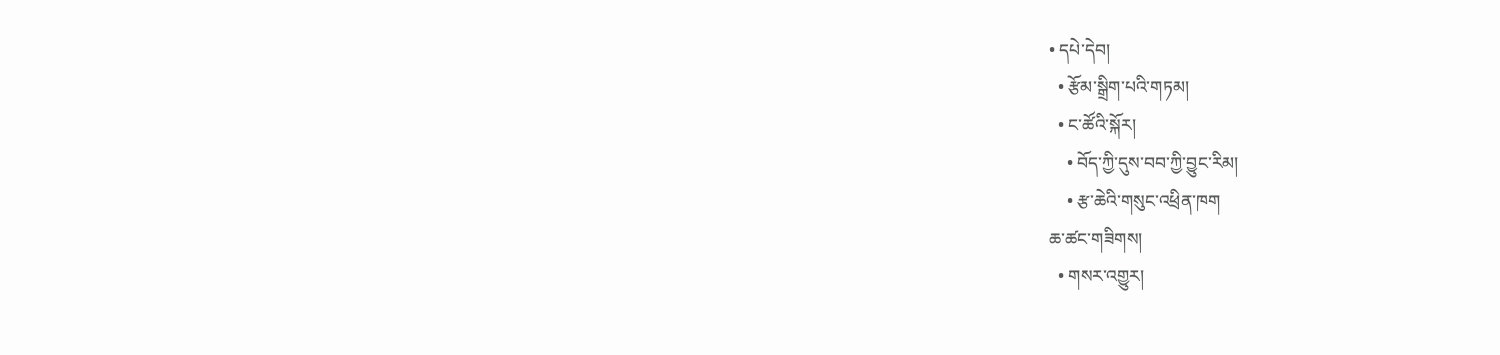• དཔེ་དེབ།
  • རྩོམ་སྒྲིག་པའི་གཏམ།
  • ང་ཚོའི་སྐོར།
    • བོད་ཀྱི་དུས་བབ་ཀྱི་བྱུང་རིམ།
    • རྩ་ཆེའི་གསུང་འཕྲིན་ཁག
ཆ་ཚང་གཟིགས།
  • གསར་འགྱུར།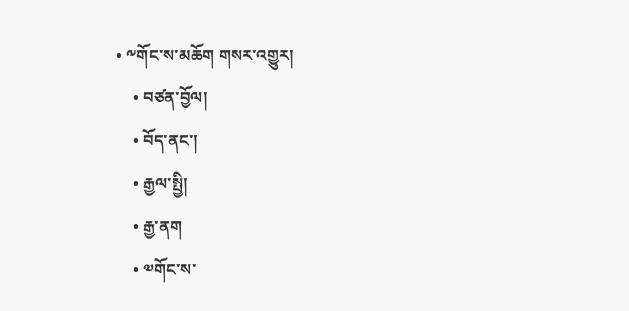• ༸གོང་ས་མཆོག གསར་འགྱུར།
    • བཙན་བྱོལ།
    • བོད་ནང་།
    • རྒྱལ་སྤྱི།
    • རྒྱ་ནག
    • ༧གོང་ས་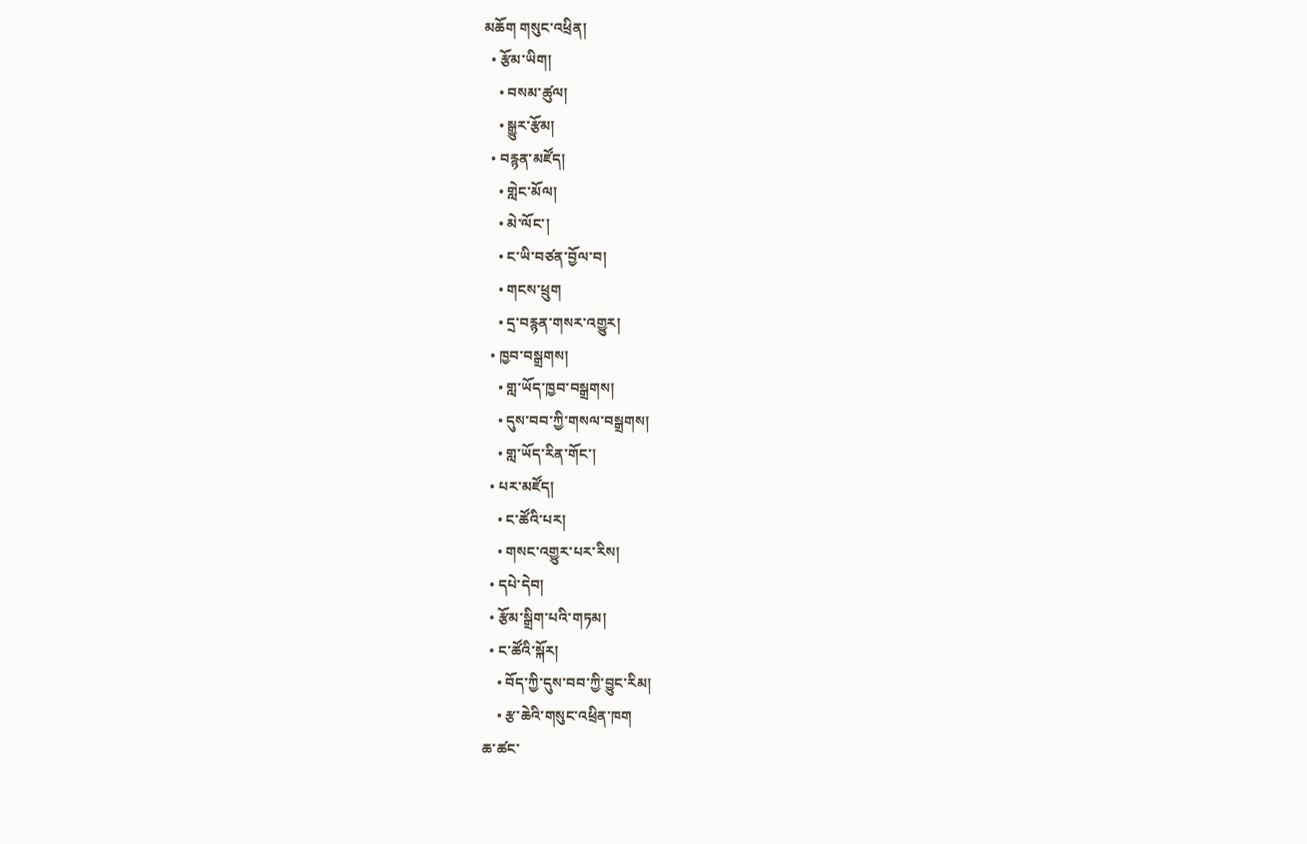མཆོག གསུང་འཕྲིན།
  • རྩོམ་ཡིག།
    • བསམ་ཚུལ།
    • སྒྱུར་རྩོམ།
  • བརྙན་མཛོད།
    • གླེང་མོལ།
    • མེ་ལོང་།
    • ང་ཡི་བཙན་བྱོལ་བ།
    • གངས་ཕྲུག
    • དྲ་བརྙན་གསར་འགྱུར།
  • ཁྱབ་བསྒྲགས།
    • གླ་ཡོད་ཁྱབ་བསྒྲགས།
    • དུས་བབ་ཀྱི་གསལ་བསྒྲགས།
    • གླ་ཡོད་རིན་གོང་།
  • པར་མཛོད།
    • ང་ཚོའི་པར།
    • གསང་འགྱུར་པར་རིས།
  • དཔེ་དེབ།
  • རྩོམ་སྒྲིག་པའི་གཏམ།
  • ང་ཚོའི་སྐོར།
    • བོད་ཀྱི་དུས་བབ་ཀྱི་བྱུང་རིམ།
    • རྩ་ཆེའི་གསུང་འཕྲིན་ཁག
ཆ་ཚང་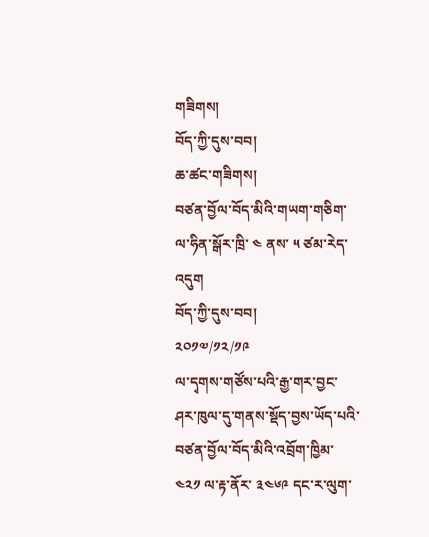གཟིགས།
བོད་ཀྱི་དུས་བབ།
ཆ་ཚང་གཟིགས།
བཙན་བྱོལ་བོད་མིའི་གཡག་གཅིག་ལ་ཧིན་སྒོར་ཁྲི་ ༤ ནས་ ༥ ཙམ་རེད་འདུག
བོད་ཀྱི་དུས་བབ།
༢༠༡༧/༡༢/༡༩
ལ་དྭགས་གཙོས་པའི་རྒྱ་གར་བྱང་ཤར་ཁུལ་དུ་གནས་སྡོད་བྱས་ཡོད་པའི་བཙན་བྱོལ་བོད་མིའི་འབྲོག་ཁྱིམ་ ༤༢༡ ལ་རྟ་ནོར་ ༣༤༦༩ དང་ར་ལུག་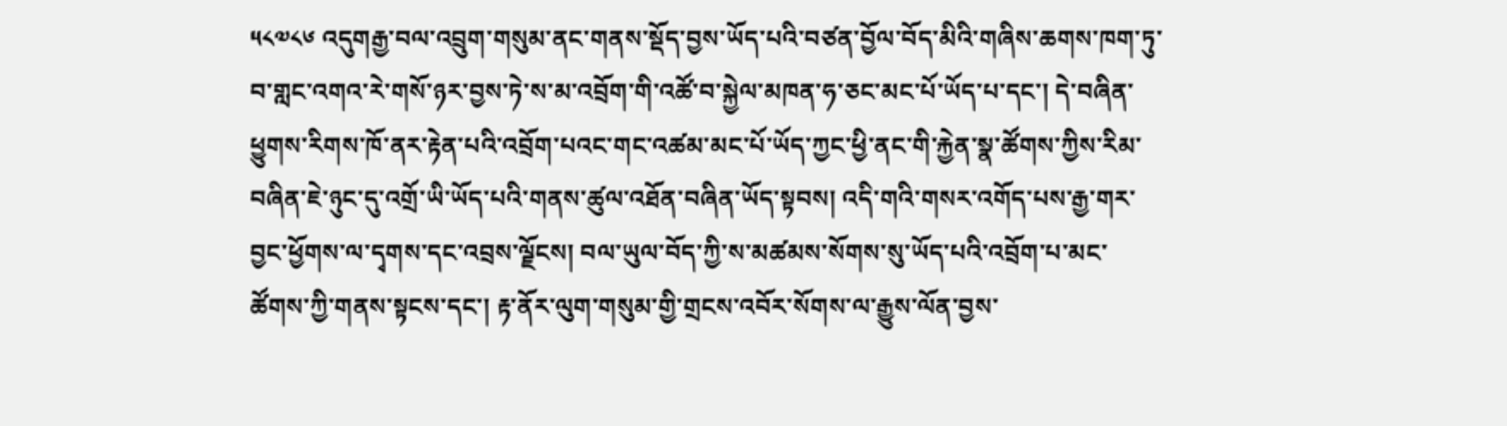༥༨༧༨༦ འདུགརྒྱ་བལ་འབྲུག་གསུམ་ནང་གནས་སྡོད་བྱས་ཡོད་པའི་བཙན་བྱོལ་བོད་མིའི་གཞིས་ཆགས་ཁག་ཏུ་བ་གླང་འགའ་རེ་གསོ་ཉར་བྱས་ཏེ་ས་མ་འབྲོག་གི་འཚོ་བ་སྐྱེལ་མཁན་ཧ་ཅང་མང་པོ་ཡོད་པ་དང་། དེ་བཞིན་ཕྱུགས་རིགས་ཁོ་ནར་རྟེན་པའི་འབྲོག་པའང་གང་འཚམ་མང་པོ་ཡོད་ཀྱང་ཕྱི་ནང་གི་རྐྱེན་སྣ་ཚོགས་ཀྱིས་རིམ་བཞིན་ཇེ་ཉུང་དུ་འགྲོ་ཡི་ཡོད་པའི་གནས་ཚུལ་འཐོན་བཞིན་ཡོད་སྟབས། འདི་གའི་གསར་འགོད་པས་རྒྱ་གར་བྱང་ཕྱོགས་ལ་དྭགས་དང་འབྲས་ལྗོངས། བལ་ཡུལ་བོད་ཀྱི་ས་མཚམས་སོགས་སུ་ཡོད་པའི་འབྲོག་པ་མང་ཚོགས་ཀྱི་གནས་སྟངས་དང་། རྟ་ནོར་ལུག་གསུམ་གྱི་གྲངས་འབོར་སོགས་ལ་རྒྱུས་ལོན་བྱས་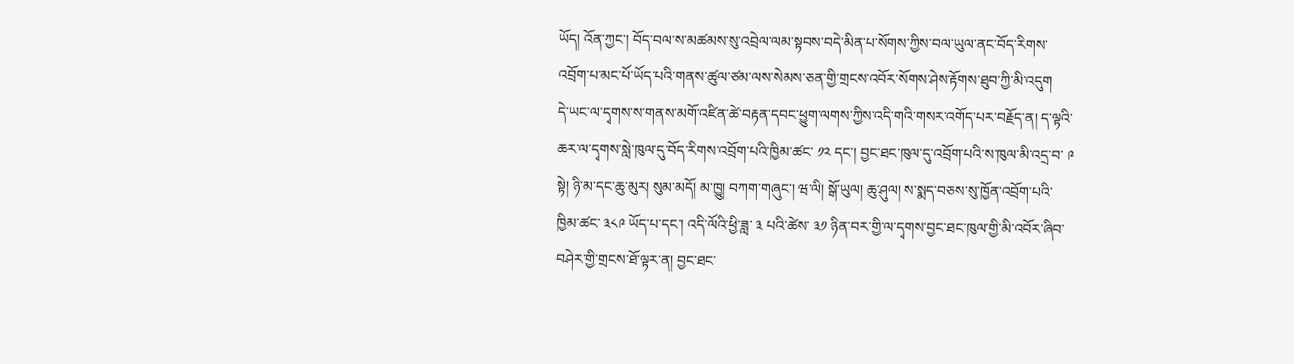ཡོད། འོན་ཀྱང་། བོད་བལ་ས་མཚམས་སུ་འབྲེལ་ལམ་སྟབས་བདེ་མིན་པ་སོགས་ཀྱིས་བལ་ཡུལ་ནང་བོད་རིགས་འབྲོག་པ་མང་པོ་ཡོད་པའི་གནས་ཚུལ་ཙམ་ལས་སེམས་ཅན་གྱི་གྲངས་འབོར་སོགས་ཤེས་རྟོགས་ཐུབ་ཀྱི་མི་འདུག
དེ་ཡང་ལ་དྭགས་ས་གནས་མགོ་འཛིན་ཚེ་བརྟན་དབང་ཕྱུག་ལགས་ཀྱིས་འདི་གའི་གསར་འགོད་པར་བརྗོད་ན། ད་ལྟའི་ཆར་ལ་དྭགས་སླེ་ཁུལ་དུ་བོད་རིགས་འབྲོག་པའི་ཁྱིམ་ཚང་ ༡༢ དང་། བྱང་ཐང་ཁུལ་དུ་འབྲོག་པའི་ས་ཁུལ་མི་འདྲ་བ་ ༩ སྟེ། ཉི་མ་དང་ཆུ་མུར། སུམ་མདོ། མ་ཁྱུ། བཀག་གཞུང་། ཝ་ལི། སྒོ་ཡུལ། ཆུ་ཤུལ། ས་སྨད་བཅས་སུ་ཁྱོན་འབྲོག་པའི་ཁྱིམ་ཚང་ ༣༨༩ ཡོད་པ་དང་། འདི་ལོའི་ཕྱི་ཟླ་ ༣ པའི་ཚེས་ ༣༡ ཉིན་བར་གྱི་ལ་དྭགས་བྱང་ཐང་ཁུལ་གྱི་མི་འབོར་ཞིབ་བཤེར་གྱི་གྲངས་ཐོ་ལྟར་ན། བྱང་ཐང་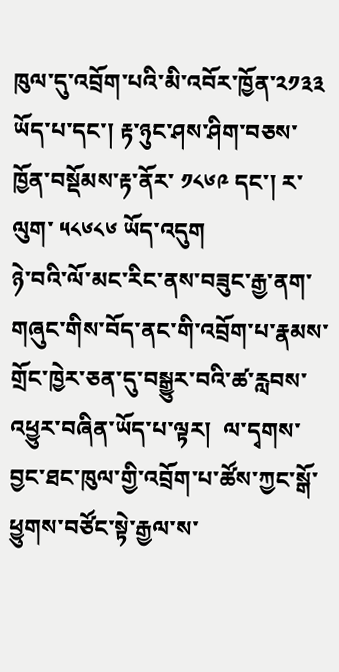ཁུལ་དུ་འབྲོག་པའི་མི་འབོར་ཁྱོན་༢༡༣༣ ཡོད་པ་དང་། རྟ་ཉུང་ཤས་ཤིག་བཅས་ཁྱོན་བསྡོམས་རྟ་ནོར་ ༡༨༦༩ དང་། ར་ལུག་ ༥༨༦༨༦ ཡོད་འདུག
ཉེ་བའི་ལོ་མང་རིང་ནས་བཟུང་རྒྱ་ནག་གཞུང་གིས་བོད་ནང་གི་འབྲོག་པ་རྣམས་གྲོང་ཁྱེར་ཅན་དུ་བསྒྱུར་བའི་ཚ་རླབས་འཕྱུར་བཞིན་ཡོད་པ་ལྟར།  ལ་དྭགས་བྱང་ཐང་ཁུལ་གྱི་འབྲོག་པ་ཚོས་ཀྱང་སྒོ་ཕྱུགས་བཙོང་སྟེ་རྒྱལ་ས་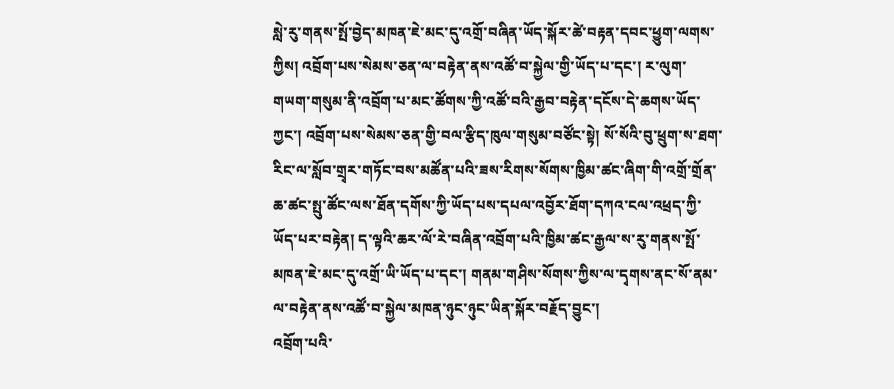སླེ་རུ་གནས་སྤོ་བྱེད་མཁན་ཇེ་མང་དུ་འགྲོ་བཞིན་ཡོད་སྐོར་ཚེ་བརྟན་དབང་ཕྱུག་ལགས་ཀྱིས། འབྲོག་པས་སེམས་ཅན་ལ་བརྟེན་ནས་འཚོ་བ་སྐྱེལ་གྱི་ཡོད་པ་དང་། ར་ལུག་གཡག་གསུམ་ནི་འབྲོག་པ་མང་ཚོགས་ཀྱི་འཚོ་བའི་རྒྱབ་བརྟེན་དངོས་དེ་ཆགས་ཡོད་ཀྱང་། འབྲོག་པས་སེམས་ཅན་གྱི་བལ་རྩིད་ཁུལ་གསུམ་བཙོང་སྟེ། སོ་སོའི་བུ་ཕྲུག་ས་ཐག་རིང་ལ་སློབ་གྲྭར་གཏོང་བས་མཚོན་པའི་ཟས་རིགས་སོགས་ཁྱིམ་ཚང་ཞིག་གི་འགྲོ་གྲོན་ཆ་ཚང་སྤུ་ཚོང་ལས་ཐོན་དགོས་ཀྱི་ཡོད་པས་དཔལ་འབྱོར་ཐོག་དཀའ་ངལ་འཕྲད་ཀྱི་ཡོད་པར་བརྟེན། ད་ལྟའི་ཆར་ལོ་རེ་བཞིན་འབྲོག་པའི་ཁྱིམ་ཚང་རྒྱལ་ས་རུ་གནས་སྤོ་མཁན་ཇེ་མང་དུ་འགྲོ་ཡི་ཡོད་པ་དང་། གནམ་གཤིས་སོགས་ཀྱིས་ལ་དྭགས་ནང་སོ་ནམ་ལ་བརྟེན་ནས་འཚོ་བ་སྐྱེལ་མཁན་ཉུང་ཉུང་ཡིན་སྐོར་བརྗོད་བྱུང་།
འབྲོག་པའི་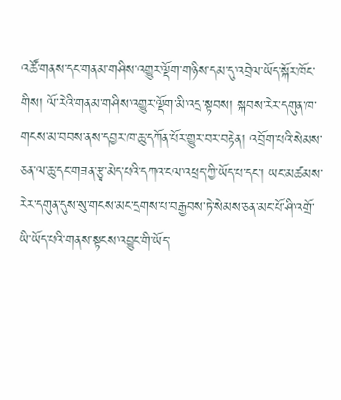འཚོ་གནས་དང་གནམ་གཤིས་འགྱུར་ལྡོག་གཉིས་དམ་དུ་འབྲེལ་ཡོད་སྐོར་ཁོང་གིས། ལོ་རེའི་གནམ་གཤིས་འགྱུར་ལྡོག་མི་འདྲ་སྟབས། སྐབས་རེར་དགུན་ཁ་གངས་མ་བབས་ནས་དབྱར་ཁ་ཆུ་དཀོན་པོར་གྱུར་བར་བརྟེན། འབྲོག་པའི་སེམས་ཅན་ལ་ཆུ་དང་གཟན་རྩྭ་མེད་པའི་དཀའ་ངལ་འཕྲད་ཀྱི་ཡོད་པ་དང་། ཡང་མཚམས་རེར་དགུན་དུས་སུ་གངས་མང་དྲགས་པ་བརྒྱབས་ཏེ་སེམས་ཅན་མང་པོ་ཤི་འགྲོ་ཡི་ཡོད་པའི་གནས་སྟངས་འབྱུང་གི་ཡོད་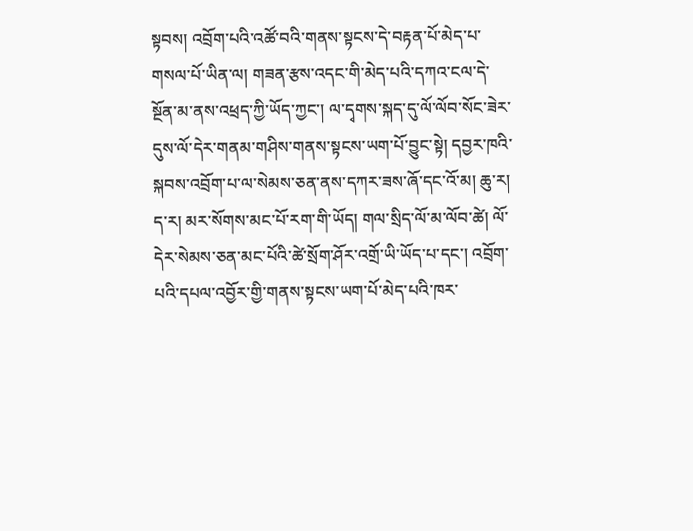སྟབས། འབྲོག་པའི་འཚོ་བའི་གནས་སྟངས་དེ་བརྟན་པོ་མེད་པ་གསལ་པོ་ཡིན་ལ། གཟན་རྩས་འདང་གི་མེད་པའི་དཀའ་ངལ་དེ་སྔོན་མ་ནས་འཕྲད་ཀྱི་ཡོད་ཀྱང་། ལ་དྭགས་སྐད་དུ་ལོ་ལོབ་སོང་ཟེར་དུས་ལོ་དེར་གནམ་གཤིས་གནས་སྟངས་ཡག་པོ་བྱུང་སྟེ། དབྱར་ཁའི་སྐབས་འབྲོག་པ་ལ་སེམས་ཅན་ནས་དཀར་ཟས་ཞོ་དང་འོ་མ། ཆུ་ར། ད་ར། མར་སོགས་མང་པོ་རག་གི་ཡོད། གལ་སྲིད་ལོ་མ་ལོབ་ཚེ། ལོ་དེར་སེམས་ཅན་མང་པོའི་ཚེ་སྲོག་ཤོར་འགྲོ་ཡི་ཡོད་པ་དང་། འབྲོག་པའི་དཔལ་འབྱོར་གྱི་གནས་སྟངས་ཡག་པོ་མེད་པའི་ཁར་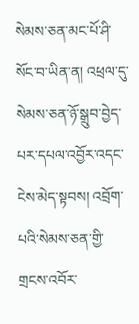སེམས་ཅན་མང་པོ་ཤི་སོང་བ་ཡིན་ན། འཕྲལ་དུ་སེམས་ཅན་ཉོ་སྒྲུབ་བྱེད་པར་དཔལ་འབྱོར་འདང་ངེས་མེད་སྟབས། འབྲོག་པའི་སེམས་ཅན་གྱི་གྲངས་འབོར་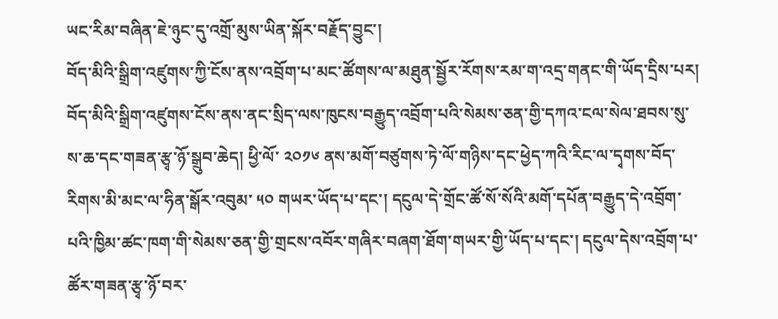ཡང་རིམ་བཞིན་ཇེ་ཉུང་དུ་འགྲོ་མུས་ཡིན་སྐོར་བརྗོད་བྱུང་།
བོད་མིའི་སྒྲིག་འཛུགས་ཀྱི་ངོས་ནས་འབྲོག་པ་མང་ཚོགས་ལ་མཐུན་སྦྱོར་རོགས་རམ་ག་འདྲ་གནང་གི་ཡོད་དྲིས་པར། བོད་མིའི་སྒྲིག་འཛུགས་ངོས་ནས་ནང་སྲིད་ལས་ཁུངས་བརྒྱུད་འབྲོག་པའི་སེམས་ཅན་གྱི་དཀའ་ངལ་སེལ་ཐབས་སུ་ས་ཆ་དང་གཟན་རྩྭ་ཉོ་སྒྲུབ་ཆེད། ཕྱི་ལོ་ ༢༠༡༦ ནས་མགོ་བཙུགས་ཏེ་ལོ་གཉིས་དང་ཕྱེད་ཀའི་རིང་ལ་དྭགས་བོད་རིགས་མི་མང་ལ་ཧིན་སྒོར་འབུམ་ ༥༠ གཡར་ཡོད་པ་དང་། དངུལ་དེ་གྲོང་ཚོ་སོ་སོའི་མགོ་དཔོན་བརྒྱུད་དེ་འབྲོག་པའི་ཁྱིམ་ཚང་ཁག་གི་སེམས་ཅན་གྱི་གྲངས་འབོར་གཞིར་བཞག་ཐོག་གཡར་གྱི་ཡོད་པ་དང་། དངུལ་དེས་འབྲོག་པ་ཚོར་གཟན་རྩྭ་ཉོ་བར་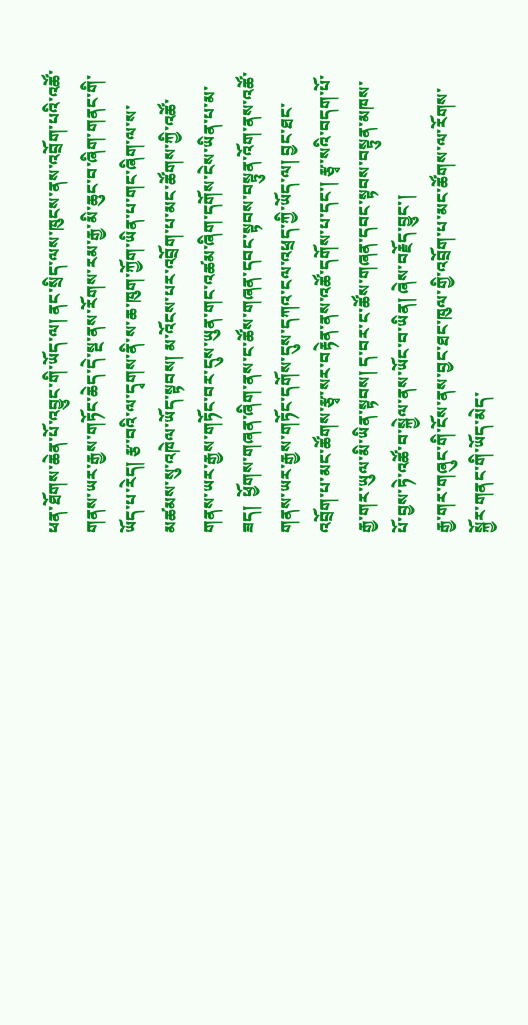ཕན་ཐོགས་ཆེན་པོ་འབྱུང་གི་ཡོད་ལ། ནང་སྲིད་ལས་ཁུངས་ནས་འབྲོག་པའི་འཚོ་གནས་ཡར་རྒྱས་གཏོང་ཆེད་དེ་སྔ་ནས་རོགས་རམ་རྒྱ་མི་ཆུང་བ་ཞིག་གནང་གི་ཡོད་པ་རེད། རྩ་བའི་ལ་དྭགས་ནི་ས་ཆ་ཁུག་ཀྱོག་ཡིན་པ་གང་ཞིག་ལ་ས་མཚམས་སུ་འཁེལ་ཡོད་སྟབས། མ་འོངས་པར་འབྲོག་པ་མང་ཚོགས་ཀྱི་འཚོ་གནས་ཡར་རྒྱས་གཏོང་བར་དུས་ཡུན་གང་འཚམ་ཞིག་དགོས་ངེས་ཡིན་པ་མ་ཟད།  ཕྱོགས་གཞན་ཞིག་ནས་ང་ཚོས་གཞན་དབང་སྟབས་བསྟུན་འོག་ནས་འཚོ་གནས་ཡར་རྒྱས་གཏོང་དགོས་དུས་དཀའ་ངལ་འཕྲད་ཀྱི་ཡོད་ལ། བྱང་ཐང་འབྲོག་པ་མང་ཚོགས་རྩྭ་སར་བརྟེན་ནས་འཚོ་དགོས་པ་དང་། རྩྭ་སའི་བདག་པོ་རྒྱ་གར་ཡུལ་མི་ཡིན་སྟབས། ད་བར་ང་ཚོས་གཞན་དབང་སྟབས་བསྟུན་མཁས་པོ་བྱས་ཏེ་འཚོ་བ་སྐྱེལ་ནས་ཡོང་བ་ཡིན། ཞེས་བརྗོད་བྱུང་།
རྒྱ་གར་གཞུང་གི་ངོས་ནས་བྱང་ཐང་ཁུལ་གྱི་འབྲོག་པ་མང་ཚོགས་ལ་རོགས་སྐྱོར་གནང་གི་ཡོད་མེད་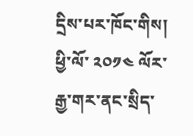དྲིས་པར་ཁོང་གིས། ཕྱི་ལོ་ ༢༠༡༤ ལོར་རྒྱ་གར་ནང་སྲིད་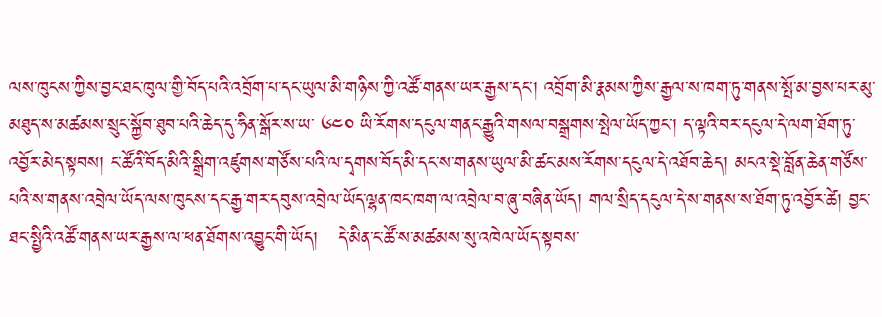ལས་ཁུངས་ཀྱིས་བྱང་ཐང་ཁུལ་གྱི་བོད་པའི་འབྲོག་པ་དང་ཡུལ་མི་གཉིས་ཀྱི་འཚོ་གནས་ཡར་རྒྱས་དང་། འབྲོག་མི་རྣམས་ཀྱིས་རྒྱལ་ས་ཁག་ཏུ་གནས་སྤོ་མ་བྱས་པར་མུ་མཐུད་ས་མཚམས་སྲུང་སྐྱོབ་ཐུབ་པའི་ཆེད་དུ་ཧིན་སྒོར་ས་ཡ་ ༦༤༠ ཡི་རོགས་དངུལ་གནང་རྒྱུའི་གསལ་བསྒྲགས་སྤེལ་ཡོད་ཀྱང་། ད་ལྟའི་བར་དངུལ་དེ་ལག་ཐོག་ཏུ་འབྱོར་མེད་སྟབས། ང་ཚོའི་བོད་མིའི་སྒྲིག་འཛུགས་གཙོས་པའི་ལ་དྭགས་བོད་མི་དང་ས་གནས་ཡུལ་མི་ཚང་མས་རོགས་དངུལ་དེ་འཐོབ་ཆེད། མངའ་སྡེ་བློན་ཆེན་གཙོས་པའི་ས་གནས་འབྲེལ་ཡོད་ལས་ཁུངས་དང་རྒྱ་གར་དབུས་འབྲེལ་ཡོད་ལྷན་ཁང་ཁག་ལ་འབྲེལ་བ་ཞུ་བཞིན་ཡོད། གལ་སྲིད་དངུལ་དེ་ས་གནས་ས་ཐོག་ཏུ་འབྱོར་ཚེ། བྱང་ཐང་སྤྱིའི་འཚོ་གནས་ཡར་རྒྱས་ལ་ཕན་ཐོགས་འབྱུང་གི་ཡོད།   དེ་མིན་ང་ཚོ་ས་མཚམས་སུ་འཁེལ་ཡོད་སྟབས་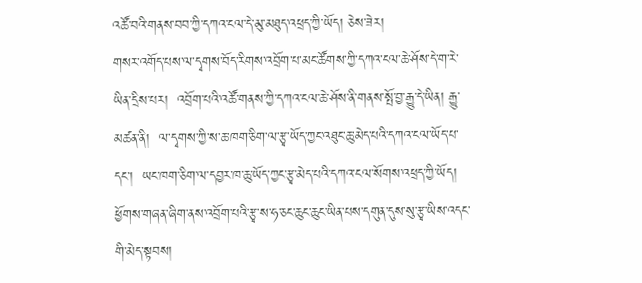འཚོ་བའི་གནས་བབ་ཀྱི་དཀའ་ངལ་དེ་མུ་མཐུད་འཕྲད་ཀྱི་ཡོད། ཅེས་ཟེར།
གསར་འགོད་པས་ལ་དྭགས་བོད་རིགས་འབྲོག་པ་མང་ཚོགས་ཀྱི་དཀའ་ངལ་ཆེ་ཤོས་དེ་ག་རེ་ཡིན་དྲིས་པར།  འབྲོག་པའི་འཚོ་གནས་ཀྱི་དཀའ་ངལ་ཆེ་ཤོས་ནི་གནས་སྤོ་བྱ་རྒྱུ་དེ་ཡིན། རྒྱུ་མཚན་ནི།  ལ་དྭགས་ཀྱི་ས་ཆ་ཁག་ཅིག་ལ་རྩྭ་ཡོད་ཀྱང་འཐུང་ཆུ་མེད་པའི་དཀའ་ངལ་ཡོད་པ་དང་།  ཡང་ཁག་ཅིག་ལ་དབྱར་ཁ་ཆུ་ཡོད་ཀྱང་རྩྭ་མེད་པའི་དཀའ་ངལ་སོགས་འཕྲད་ཀྱི་ཡོད། ཕྱོགས་གཞན་ཞིག་ནས་འབྲོག་པའི་རྩྭ་ས་ཧ་ཅང་ཆུང་ཆུང་ཡིན་པས་དགུན་དུས་སུ་རྩྭ་ཡིས་འདང་གི་མེད་སྟབས།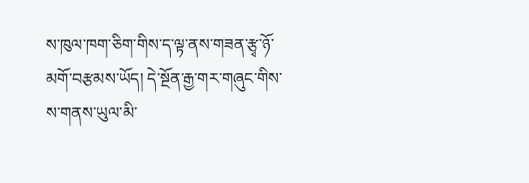ས་ཁུལ་ཁག་ཅིག་གིས་ད་ལྟ་ནས་གཟན་རྩྭ་ཉོ་མགོ་བརྩམས་ཡོད། དེ་སྔོན་རྒྱ་གར་གཞུང་གིས་ས་གནས་ཡུལ་མི་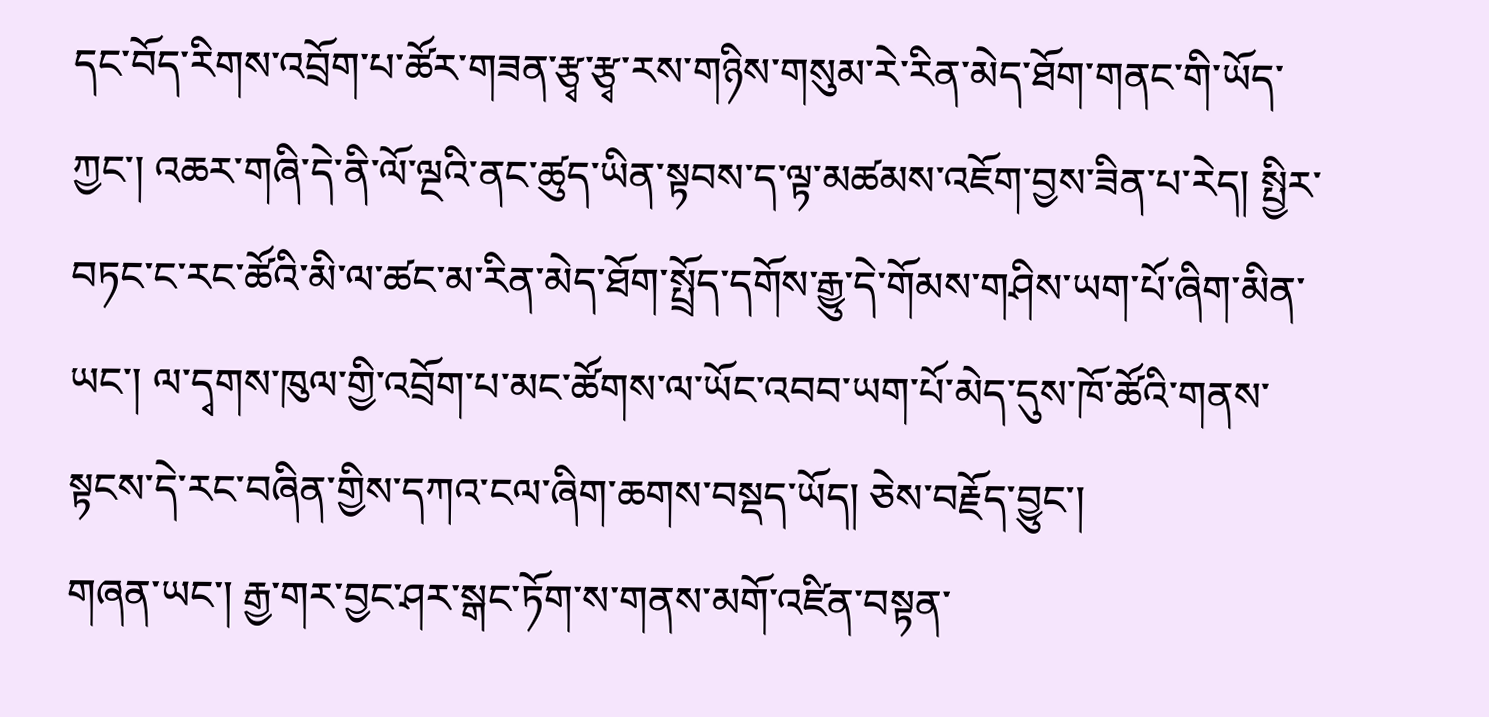དང་བོད་རིགས་འབྲོག་པ་ཚོར་གཟན་རྩྭ་རྩྭ་རས་གཉིས་གསུམ་རེ་རིན་མེད་ཐོག་གནང་གི་ཡོད་ཀྱང་། འཆར་གཞི་དེ་ནི་ལོ་ལྔའི་ནང་ཚུད་ཡིན་སྟབས་ད་ལྟ་མཚམས་འཇོག་བྱས་ཟིན་པ་རེད། སྤྱིར་བཏང་ང་རང་ཚོའི་མི་ལ་ཚང་མ་རིན་མེད་ཐོག་སྤྲོད་དགོས་རྒྱུ་དེ་གོམས་གཤིས་ཡག་པོ་ཞིག་མིན་ཡང་། ལ་དྭགས་ཁུལ་གྱི་འབྲོག་པ་མང་ཚོགས་ལ་ཡོང་འབབ་ཡག་པོ་མེད་དུས་ཁོ་ཚོའི་གནས་སྟངས་དེ་རང་བཞིན་གྱིས་དཀའ་ངལ་ཞིག་ཆགས་བསྡད་ཡོད། ཅེས་བརྗོད་བྱུང་།
གཞན་ཡང་། རྒྱ་གར་བྱང་ཤར་སྒང་ཏོག་ས་གནས་མགོ་འཛིན་བསྟན་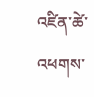འཛིན་ཚེ་འཕགས་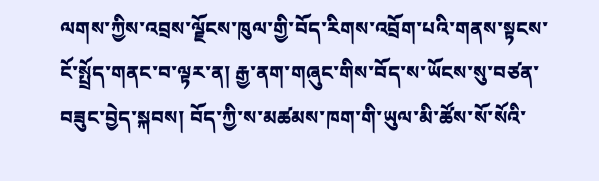ལགས་ཀྱིས་འབྲས་ལྗོངས་ཁུལ་གྱི་བོད་རིགས་འབྲོག་པའི་གནས་སྟངས་ངོ་སྤྲོད་གནང་བ་ལྟར་ན། རྒྱ་ནག་གཞུང་གིས་བོད་ས་ཡོངས་སུ་བཙན་བཟུང་བྱེད་སྐབས། བོད་ཀྱི་ས་མཚམས་ཁག་གི་ཡུལ་མི་ཚོས་སོ་སོའི་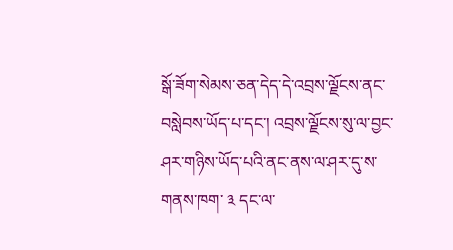སྒོ་ཟོག་སེམས་ཅན་དེད་དེ་འབྲས་ལྗོངས་ནང་བསླེབས་ཡོད་པ་དང་། འབྲས་ལྗོངས་སུ་ལ་བྱང་ཤར་གཉིས་ཡོད་པའི་ནང་ནས་ལ་ཤར་དུ་ས་གནས་ཁག་ ༣ དང་ལ་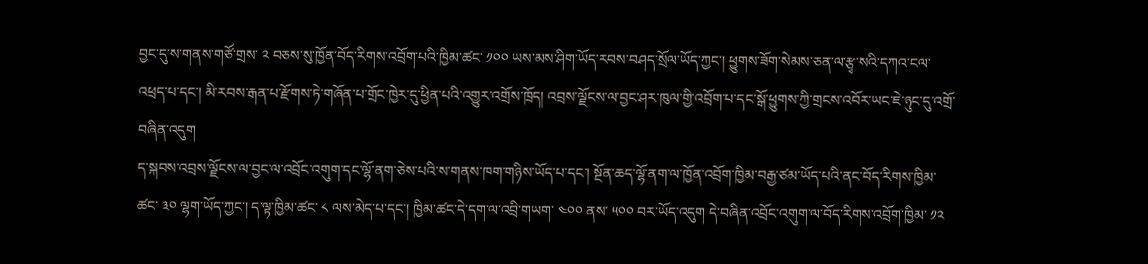བྱང་དུ་ས་གནས་གཙོ་གྲས་ ༢ བཅས་སུ་ཁྱོན་བོད་རིགས་འབྲོག་པའི་ཁྱིམ་ཚང་ ༡༠༠ ཡས་མས་ཤིག་ཡོད་རབས་བཤད་སྲོལ་ཡོད་ཀྱང་། ཕྱུགས་ཟོག་སེམས་ཅན་ལ་རྩྭ་སའི་དཀའ་ངལ་འཕྲད་པ་དང་། མི་རབས་རྒན་པ་རྫོགས་ཏེ་གཞོན་པ་གྲོང་ཁྱེར་དུ་ཕྱིན་པའི་འགྱུར་འགྲོས་ཁྲོད། འབྲས་ལྗོངས་ལ་བྱང་ཤར་ཁུལ་གྱི་འབྲོག་པ་དང་སྒོ་ཕྱུགས་ཀྱི་གྲངས་འབོར་ཡང་ཇེ་ཉུང་དུ་འགྲོ་བཞིན་འདུག
ད་སྐབས་འབྲས་ལྗོངས་ལ་བྱང་ལ་འབྲོང་འགུག་དང་ལྷོ་ནག་ཅེས་པའི་ས་གནས་ཁག་གཉིས་ཡོད་པ་དང་། སྔོན་ཆད་ལྷོ་ནག་ལ་ཁྱོན་འབྲོག་ཁྱིམ་བརྒྱ་ཙམ་ཡོད་པའི་ནང་བོད་རིགས་ཁྱིམ་ཚང་ ༣༠ ལྷག་ཡོད་ཀྱང་། ད་ལྟ་ཁྱིམ་ཚང་ ༨ ལས་མེད་པ་དང་། ཁྱིམ་ཚང་དེ་དག་ལ་འབྲི་གཡག་ ༤༠༠ ནས་ ༥༠༠ བར་ཡོད་འདུག དེ་བཞིན་འབྲོང་འགུག་ལ་བོད་རིགས་འབྲོག་ཁྱིམ་ ༡༢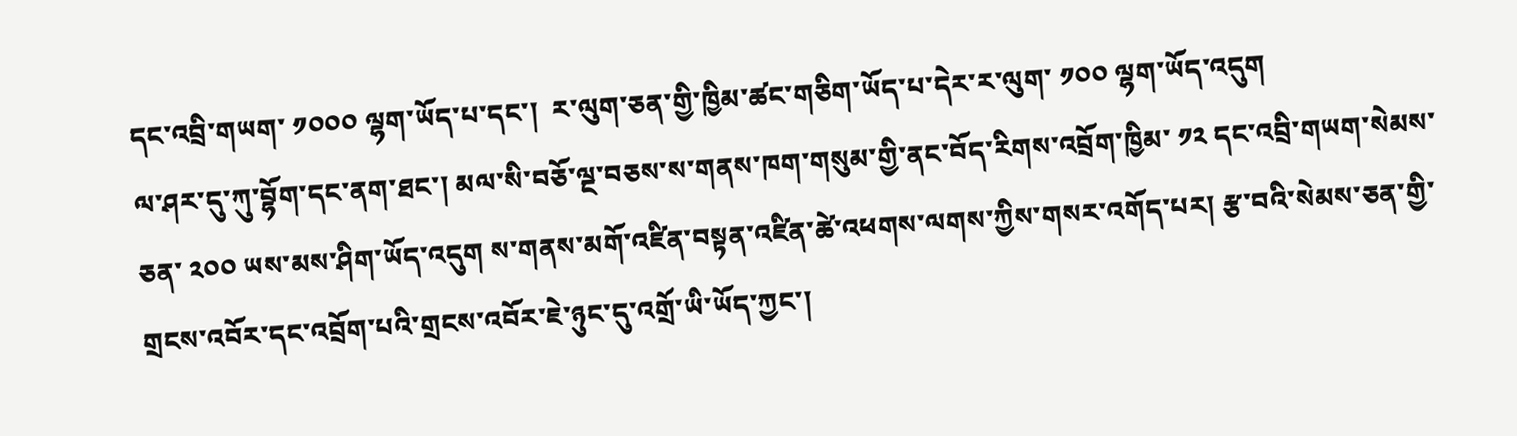དང་འབྲི་གཡག་ ༡༠༠༠ ལྷག་ཡོད་པ་དང་།  ར་ལུག་ཅན་གྱི་ཁྱིམ་ཚང་གཅིག་ཡོད་པ་དེར་ར་ལུག་ ༡༠༠ ལྷག་ཡོད་འདུག
ལ་ཤར་དུ་ཀུ་བྷོག་དང་ནག་ཐང་། མལ་སི་བཅོ་ལྔ་བཅས་ས་གནས་ཁག་གསུམ་གྱི་ནང་བོད་རིགས་འབྲོག་ཁྱིམ་ ༡༢ དང་འབྲི་གཡག་སེམས་ཅན་ ༢༠༠ ཡས་མས་ཤིག་ཡོད་འདུག ས་གནས་མགོ་འཛིན་བསྟན་འཛིན་ཚེ་འཕགས་ལགས་ཀྱིས་གསར་འགོད་པར། རྩ་བའི་སེམས་ཅན་གྱི་གྲངས་འབོར་དང་འབྲོག་པའི་གྲངས་འབོར་ཇེ་ཉུང་དུ་འགྲོ་ཡི་ཡོད་ཀྱང་།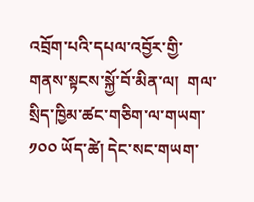འབྲོག་པའི་དཔལ་འབྱོར་གྱི་གནས་སྟངས་སྐྱོ་བོ་མིན་ལ།  གལ་སྲིད་ཁྱིམ་ཚང་གཅིག་ལ་གཡག་ ༡༠༠ ཡོད་ཚེ། དེང་སང་གཡག་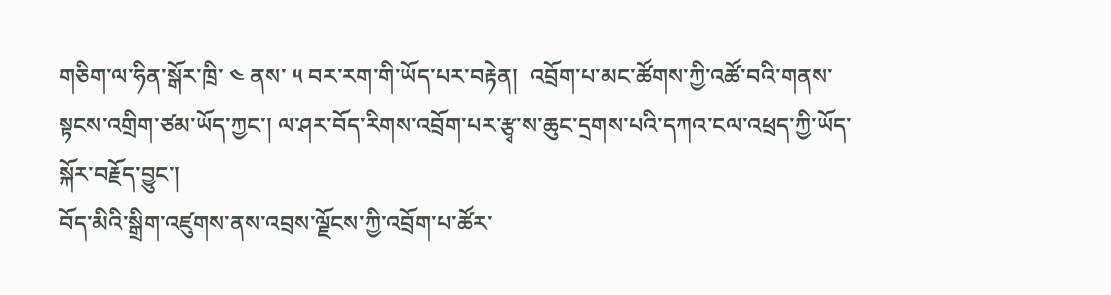གཅིག་ལ་ཧིན་སྒོར་ཁྲི་ ༤ ནས་ ༥ བར་རག་གི་ཡོད་པར་བརྟེན།  འབྲོག་པ་མང་ཚོགས་ཀྱི་འཚོ་བའི་གནས་སྟངས་འགྲིག་ཙམ་ཡོད་ཀྱང་། ལ་ཤར་བོད་རིགས་འབྲོག་པར་རྩྭ་ས་ཆུང་དྲགས་པའི་དཀའ་ངལ་འཕྲད་ཀྱི་ཡོད་སྐོར་བརྗོད་བྱུང་།
བོད་མིའི་སྒྲིག་འཛུགས་ནས་འབྲས་ལྗོངས་ཀྱི་འབྲོག་པ་ཚོར་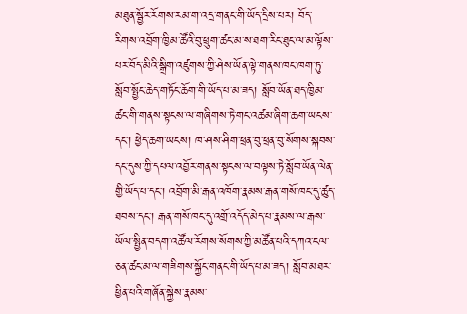མཐུན་སྦྱོར་རོགས་རམ་ག་འདྲ་གནང་གི་ཡོད་དྲིས་པར། བོད་རིགས་འབྲོག་ཁྱིམ་ཚོའི་བུ་ཕྲུག་ཚང་མ་ས་ཐག་རིང་ཐུང་ལ་མ་ལྟོས་པར་བོད་མིའི་སྒྲིག་འཛུགས་ཀྱི་ཤེས་ཡོན་ལྟེ་གནས་ཁང་ཁག་ཏུ་སློབ་སྤྱོང་ཆེད་གཏོང་ཆོག་གི་ཡོད་པ་མ་ཟད། སློབ་ཡོན་ཐད་ཁྱིམ་ཚང་གི་གནས་སྟངས་ལ་གཞིགས་ཏེ་གང་འཚམ་ཞིག་ཆག་ཡངས་དང་། ཕྱེད་ཆག་ཡངས། ཁ་ཤས་ཤིག་ཕྲན་བུ་ཕྲན་བུ་སོགས་སྐབས་དང་དུས་ཀྱི་དཔལ་འབྱོར་གནས་སྟངས་ལ་བལྟས་ཏེ་སློབ་ཡོན་ལེན་གྱི་ཡོད་པ་དང་། འབྲོག་མི་རྒན་འཁོག་རྣམས་རྒན་གསོ་ཁང་དུ་ཚུད་ཐབས་དང་། རྒན་གསོ་ཁང་དུ་འགྲོ་འདོད་མེད་པ་རྣམས་ལ་རྒས་ཡོལ་སྤྱིན་བདག་འཚོལ་རོགས་སོགས་ཀྱི་མཚོན་པའི་དཀའ་ངལ་ཅན་ཚང་མ་ལ་གཟིགས་སྐྱོང་གནང་གི་ཡོད་པ་མ་ཟད། སློབ་མཐར་ཕྱིན་པའི་གཞོན་སྐྱེས་རྣམས་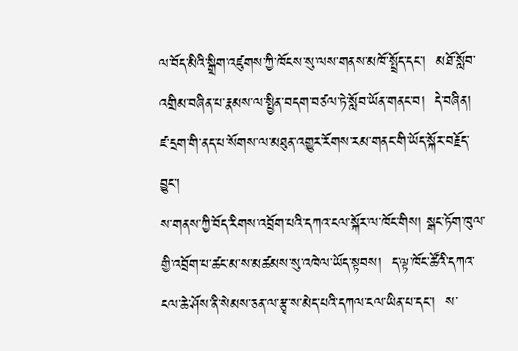ལ་བོད་མིའི་སྒྲིག་འཛུགས་ཀྱི་ཁོངས་སུ་ལས་གནས་མཁོ་སྤྲོད་དང་།  མཐོ་སློབ་འགྲིམ་བཞིན་པ་རྣམས་ལ་སྤྱིན་བདག་བཙལ་ཏེ་སློབ་ཡོན་གནང་བ།  དེ་བཞིན།  ཛ་དྲག་གི་ནད་པ་སོགས་ལ་མཐུན་འགྱུར་རོགས་རམ་གནང་གི་ཡོད་སྐོར་བརྗོད་བྱུང་།
ས་གནས་ཀྱི་བོད་རིགས་འབྲོག་པའི་དཀའ་ངལ་སྐོར་ལ་ཁོང་གིས། སྒང་ཏོག་ཁུལ་གྱི་འབྲོག་པ་ཚང་མ་ས་མཚམས་སུ་འཁེལ་ཡོད་སྟབས།  ད་ལྟ་ཁོང་ཚོའི་དཀའ་ངལ་ཆེ་ཤོས་ནི་སེམས་ཅན་ལ་རྩྭ་ས་མེད་པའི་དཀལ་ངལ་ཡིན་པ་དང་།  ས་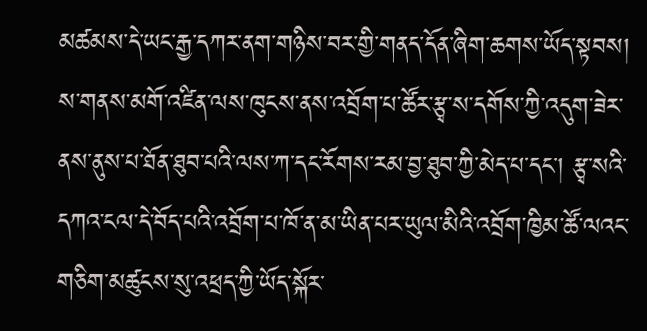མཚམས་དེ་ཡང་རྒྱ་དཀར་ནག་གཉིས་བར་གྱི་གནད་དོན་ཞིག་ཆགས་ཡོད་སྟབས། ས་གནས་མགོ་འཛིན་ལས་ཁུངས་ནས་འབྲོག་པ་ཚོར་རྩྭ་ས་དགོས་ཀྱི་འདུག་ཟེར་ནས་ནུས་པ་ཐོན་ཐུབ་པའི་ལས་ཀ་དང་རོགས་རམ་བྱ་ཐུབ་ཀྱི་མེད་པ་དང་། རྩྭ་སའི་དཀའ་ངལ་དེ་བོད་པའི་འབྲོག་པ་ཁོ་ན་མ་ཡིན་པར་ཡུལ་མིའི་འབྲོག་ཁྱིམ་ཚོ་ལའང་གཅིག་མཚུངས་སུ་འཕྲད་ཀྱི་ཡོད་སྐོར་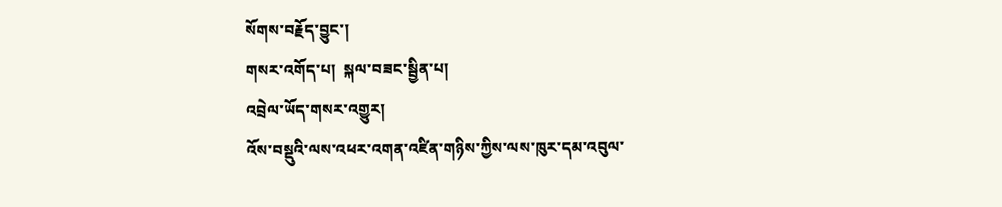སོགས་བརྗོད་བྱུང་།
གསར་འགོད་པ།  སྐལ་བཟང་སྦྱིན་པ།
འབྲེལ་ཡོད་གསར་འགྱུར།
འོས་བསྡུའི་ལས་འཕར་འགན་འཛིན་གཉིས་ཀྱིས་ལས་ཁུར་དམ་འབུལ་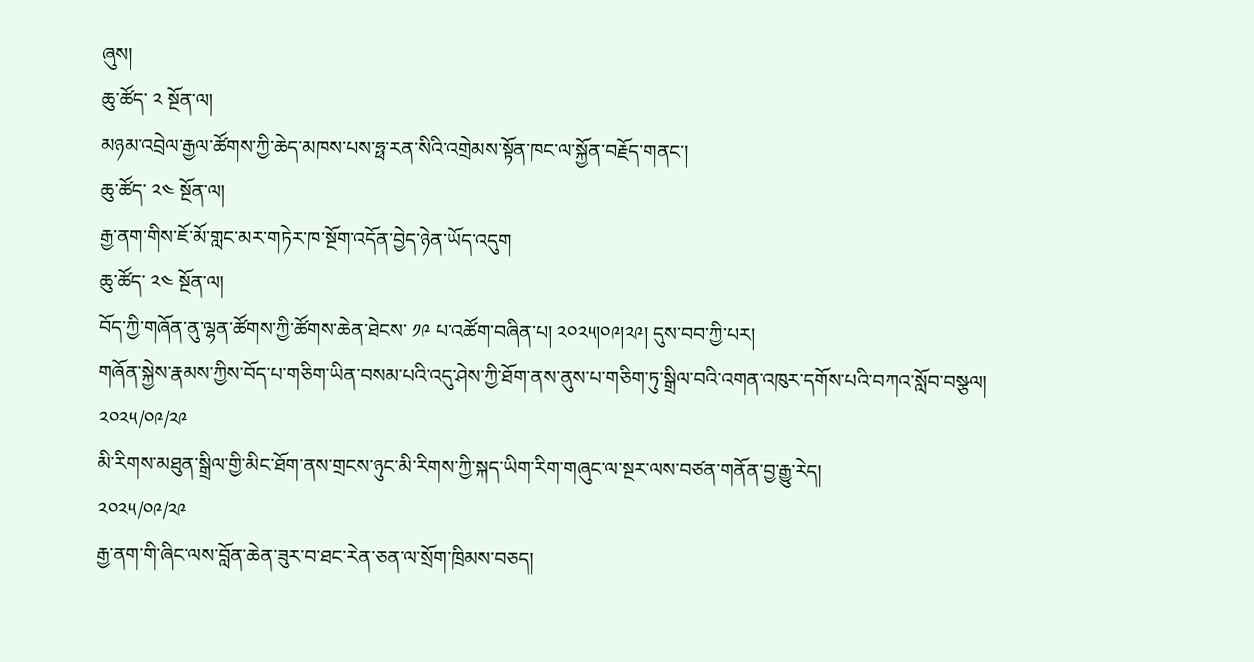ཞུས།
ཆུ་ཚོད་ ༢ སྔོན་ལ།
མཉམ་འབྲེལ་རྒྱལ་ཚོགས་ཀྱི་ཆེད་མཁས་པས་ཧྥ་རན་སིའི་འགྲེམས་སྟོན་ཁང་ལ་སྐྱོན་བརྗོད་གནང་།
ཆུ་ཚོད་ ༢༤ སྔོན་ལ།
རྒྱ་ནག་གིས་ཇོ་མོ་གླང་མར་གཏེར་ཁ་སྔོག་འདོན་བྱེད་ཉེན་ཡོད་འདུག
ཆུ་ཚོད་ ༢༤ སྔོན་ལ།
བོད་ཀྱི་གཞོན་ནུ་ལྷན་ཚོགས་ཀྱི་ཚོགས་ཆེན་ཐེངས་ ༡༩ པ་འཚོག་བཞིན་པ། ༢༠༢༥།༠༩།༢༩། དུས་བབ་ཀྱི་པར།
གཞོན་སྐྱེས་རྣམས་ཀྱིས་བོད་པ་གཅིག་ཡིན་བསམ་པའི་འདུ་ཤེས་ཀྱི་ཐོག་ནས་ནུས་པ་གཅིག་ཏུ་སྒྲིལ་བའི་འགན་འཁུར་དགོས་པའི་བཀའ་སློབ་བསྩལ།
༢༠༢༥/༠༩/༢༩
མི་རིགས་མཐུན་སྒྲིལ་གྱི་མིང་ཐོག་ནས་གྲངས་ཉུང་མི་རིགས་ཀྱི་སྐད་ཡིག་རིག་གཞུང་ལ་སྔར་ལས་བཙན་གནོན་བྱ་རྒྱུ་རེད།
༢༠༢༥/༠༩/༢༩
རྒྱ་ནག་གི་ཞིང་ལས་བློན་ཆེན་ཟུར་བ་ཐང་རེན་ཅན་ལ་སྲོག་ཁྲིམས་བཅད།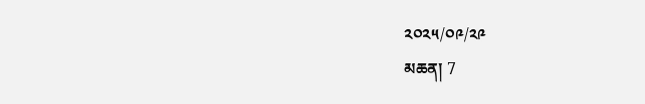༢༠༢༥/༠༩/༢༩
མཆན། 7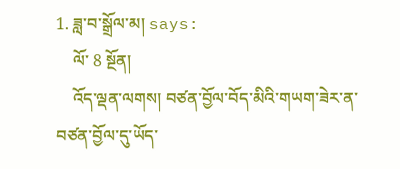1. ཟླ་བ་སྒྲོལ་མ། says:
    ལོ་ 8 སྔོན།
    འོད་ལྡན་ལགས། བཙན་བྱོལ་བོད་མིའི་གཡག་ཟེར་ན་བཙན་བྱོལ་དུ་ཡོད་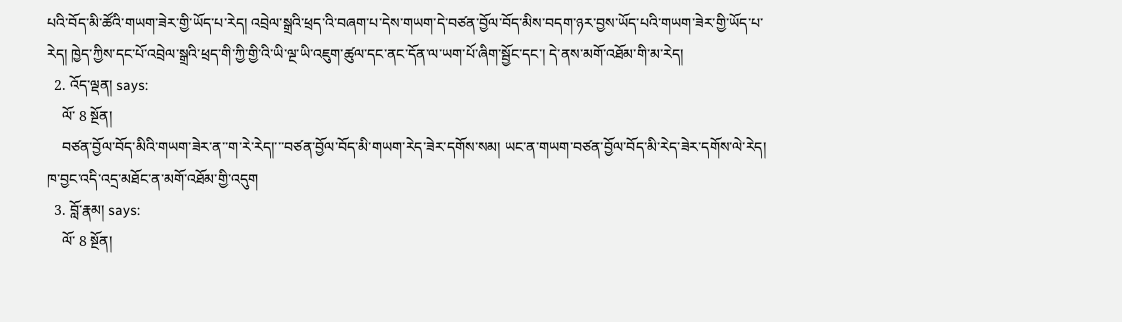པའི་བོད་མི་ཚོའི་གཡག་ཟེར་གྱི་ཡོད་པ་རེད། འབྲེལ་སྒྲའི་ཕྲད་འི་བཞག་པ་དེས་གཡག་དེ་བཙན་བྱོལ་བོད་མིས་བདག་ཉར་བྱས་ཡོད་པའི་གཡག་ཟེར་གྱི་ཡོད་པ་རེད། ཁྱེད་ཀྱིས་དང་པོ་འབྲེལ་སྒྲའི་ཕྲད་གི་ཀྱི་གྱི་འི་ཡི་ལྔ་ཡི་འཇུག་ཚུལ་དང་ནང་དོན་ལ་ཡག་པོ་ཞིག་སྦྱོང་དང་། དེ་ནས་མགོ་འཐོམ་གི་མ་རེད།
  2. འོད་ལྡན། says:
    ལོ་ 8 སྔོན།
    བཙན་བྱོལ་བོད་མིའི་གཡག་ཟེར་ན་་ག་རེ་རེད།་་་བཙན་བྱོལ་བོད་མི་གཡག་རེད་ཟེར་དགོས་སམ། ཡང་ན་གཡག་བཙན་བྱོལ་བོད་མི་རེད་ཟེར་དགོས་ལེ་རེད། ཁ་བྱང་འདི་འདྲ་མཐོང་ན་མགོ་འཐོམ་གྱི་འདུག
  3. བློ་རྣམ། says:
    ལོ་ 8 སྔོན།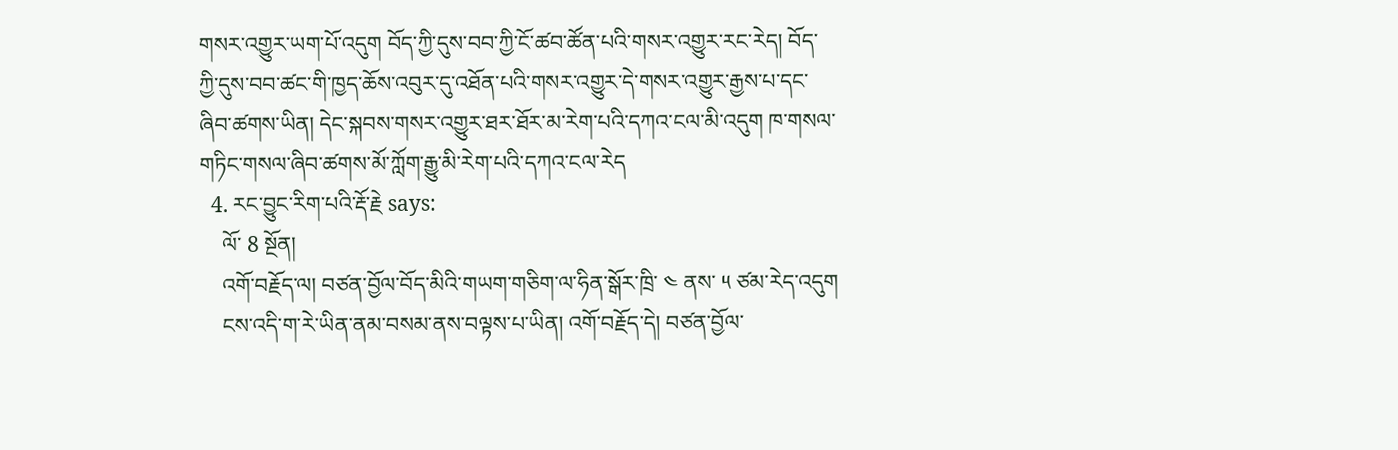གསར་འགྱུར་ཡག་པོ་འདུག བོད་ཀྱི་དུས་བབ་ཀྱི་ངོ་ཚབ་ཚོན་པའི་གསར་འགྱུར་རང་རེད། བོད་ཀྱི་དུས་བབ་ཚང་གི་ཁྱད་ཆོས་འབུར་དུ་འཐོན་པའི་གསར་འགྱུར་དེ་གསར་འགྱུར་རྒྱས་པ་དང་ཞིབ་ཚགས་ཡིན། དེང་སྐབས་གསར་འགྱུར་ཐར་ཐོར་མ་རེག་པའི་དཀའ་ངལ་མི་འདུག ཁ་གསལ་གཏིང་གསལ་ཞིབ་ཚགས་མོ་ཀློག་རྒྱུ་མི་རེག་པའི་དཀའ་ངལ་རེད
  4. རང་བྱུང་རིག་པའི་རྡོ་རྗེ says:
    ལོ་ 8 སྔོན།
    འགོ་བརྗོད་ལ། བཙན་བྱོལ་བོད་མིའི་གཡག་གཅིག་ལ་ཧིན་སྒོར་ཁྲི་ ༤ ནས་ ༥ ཙམ་རེད་འདུག
    ངས་འདི་ག་རེ་ཡིན་ནམ་བསམ་ནས་བལྟས་པ་ཡིན། འགོ་བརྗོད་དེ། བཙན་བྱོལ་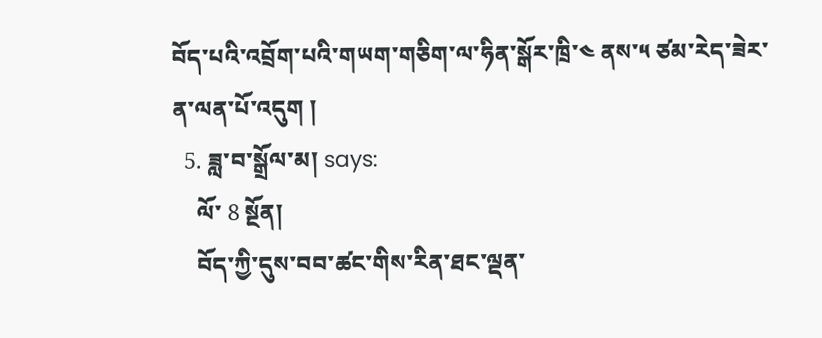བོད་པའི་འབྲོག་པའི་གཡག་གཅིག་ལ་ཧིན་སྒོར་ཁྲི་༤ ནས་༥ ཙམ་རེད་ཟེར་ན་ལན་པོ་འདུག །
  5. ཟླ་བ་སྒྲོལ་མ། says:
    ལོ་ 8 སྔོན།
    བོད་ཀྱི་དུས་བབ་ཚང་གིས་རིན་ཐང་ལྡན་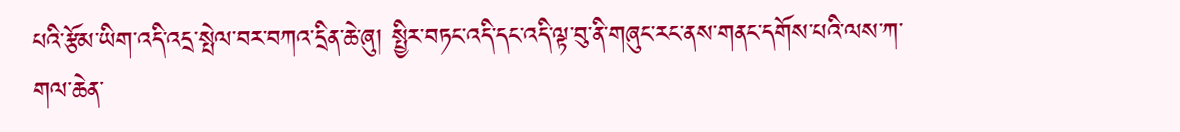པའི་རྩོམ་ཡིག་འདི་འདྲ་སྤེལ་བར་བཀའ་དྲིན་ཆེ་ཞུ། སྤྱིར་བཏང་འདི་དང་འདི་ལྟ་བུ་ནི་གཞུང་རང་ནས་གནང་དགོས་པའི་ལས་ཀ་གལ་ཆེན་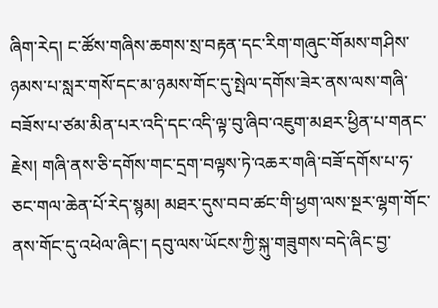ཞིག་རེད། ང་ཚོས་གཞིས་ཆགས་སྲ་བརྟན་དང་རིག་གཞུང་གོམས་གཤིས་ཉམས་པ་སླར་གསོ་དང་མ་ཉམས་གོང་དུ་སྤེལ་དགོས་ཟེར་ནས་ལས་གཞི་བཟོས་པ་ཙམ་མིན་པར་འདི་དང་འདི་ལྟ་བུ་ཞིབ་འཇུག་མཐར་ཕྱིན་པ་གནང་རྗེས། གཞི་ནས་ཅི་དགོས་གང་དྲག་བལྟས་ཏེ་འཆར་གཞི་བཟོ་དགོས་པ་ཧ་ཅང་གལ་ཆེན་པོ་རེད་སྙམ། མཐར་དུས་བབ་ཚང་གི་ཕྱག་ལས་སྔར་ལྷག་གོང་ནས་གོང་དུ་འཕེལ་ཞིང་། དབུ་ལས་ཡོངས་ཀྱི་སྐུ་གཟུགས་བདེ་ཞིང་བྱ་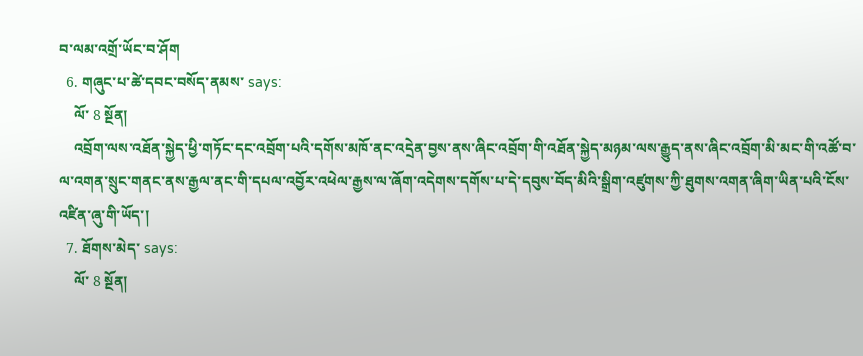བ་ལམ་འགྲོ་ཡོང་བ་ཤོག
  6. གཞུང་པ་ཚེ་དབང་བསོད་ནམས་ says:
    ལོ་ 8 སྔོན།
    འབྲོག་ལས་འཐོན་སྐྱེད་ཕྱི་གཏོང་དང་འབྲོག་པའི་དགོས་མཁོ་ནང་འདྲེན་བྱས་ནས་ཞིང་འབྲོག་གི་འཐོན་སྐྱེད་མཉམ་ལས་རྒྱུད་ནས་ཞིང་འབྲོག་མི་མང་གི་འཚོ་བ་ལ་འགན་སྲུང་གནང་ནས་རྒྱལ་ནང་གི་དཔལ་འབྱོར་འཕེལ་རྒྱས་ལ་ཞོག་འདེགས་དགོས་པ་དེ་དབུས་བོད་མིའི་སྒྲིག་འཛུགས་ཀྱི་ཐུགས་འགན་ཞིག་ཡིན་པའི་ངོས་འཛིན་ཞུ་གི་ཡོད་།
  7. ཐོགས་མེད་ says:
    ལོ་ 8 སྔོན།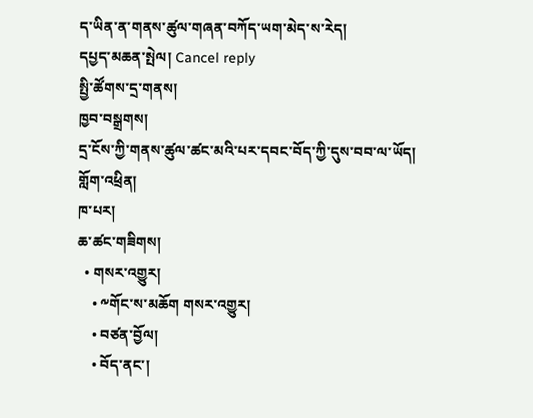ད་ཡིན་ན་གནས་ཚུལ་གཞན་བཀོད་ཡག་མེད་ས་རེད།
དཔྱད་མཆན་སྤེལ། Cancel reply
སྤྱི་ཚོགས་དྲ་གནས།
ཁྱབ་བསྒྲགས།
དྲ་ངོས་ཀྱི་གནས་ཚུལ་ཚང་མའི་པར་དབང་བོད་ཀྱི་དུས་བབ་ལ་ཡོད།
གློག་འཕྲིན།
ཁ་པར།
ཆ་ཚང་གཟིགས།
  • གསར་འགྱུར།
    • ༸གོང་ས་མཆོག གསར་འགྱུར།
    • བཙན་བྱོལ།
    • བོད་ནང་།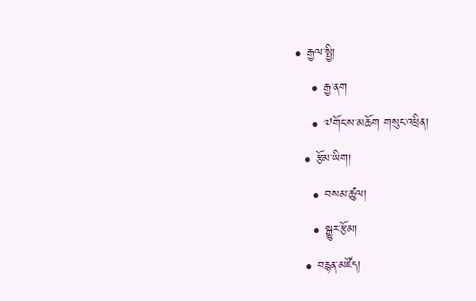• རྒྱལ་སྤྱི།
    • རྒྱ་ནག
    • ༧གོང་ས་མཆོག གསུང་འཕྲིན།
  • རྩོམ་ཡིག།
    • བསམ་ཚུལ།
    • སྒྱུར་རྩོམ།
  • བརྙན་མཛོད།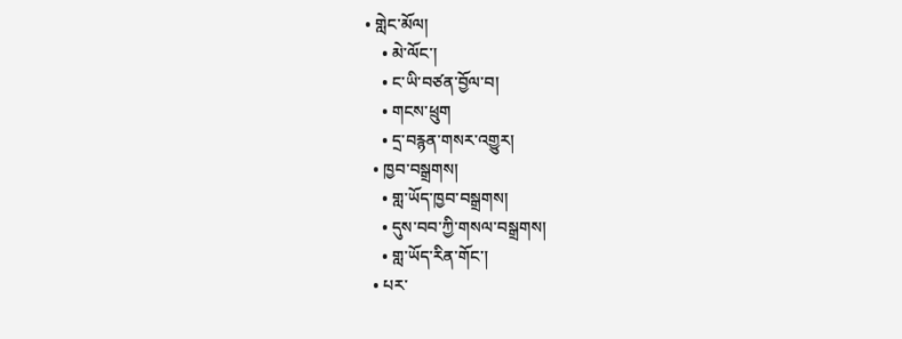• གླེང་མོལ།
    • མེ་ལོང་།
    • ང་ཡི་བཙན་བྱོལ་བ།
    • གངས་ཕྲུག
    • དྲ་བརྙན་གསར་འགྱུར།
  • ཁྱབ་བསྒྲགས།
    • གླ་ཡོད་ཁྱབ་བསྒྲགས།
    • དུས་བབ་ཀྱི་གསལ་བསྒྲགས།
    • གླ་ཡོད་རིན་གོང་།
  • པར་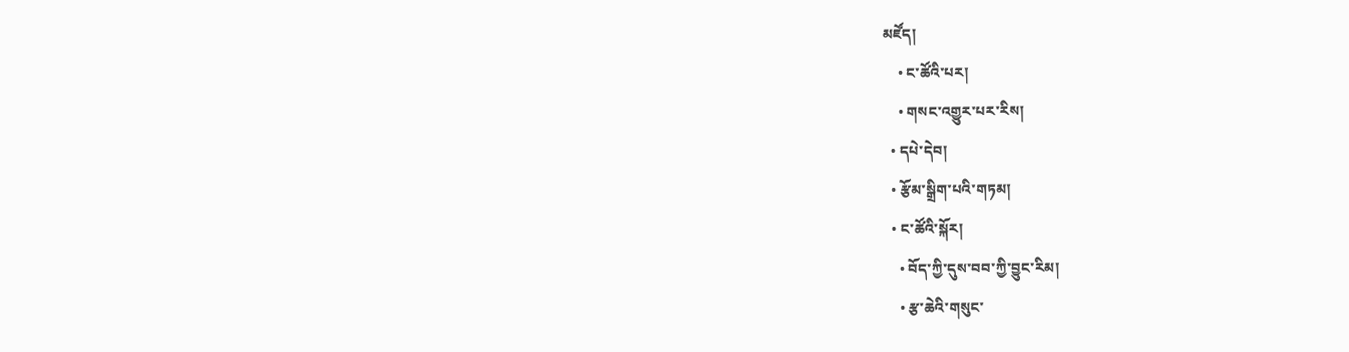མཛོད།
    • ང་ཚོའི་པར།
    • གསང་འགྱུར་པར་རིས།
  • དཔེ་དེབ།
  • རྩོམ་སྒྲིག་པའི་གཏམ།
  • ང་ཚོའི་སྐོར།
    • བོད་ཀྱི་དུས་བབ་ཀྱི་བྱུང་རིམ།
    • རྩ་ཆེའི་གསུང་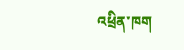འཕྲིན་ཁག